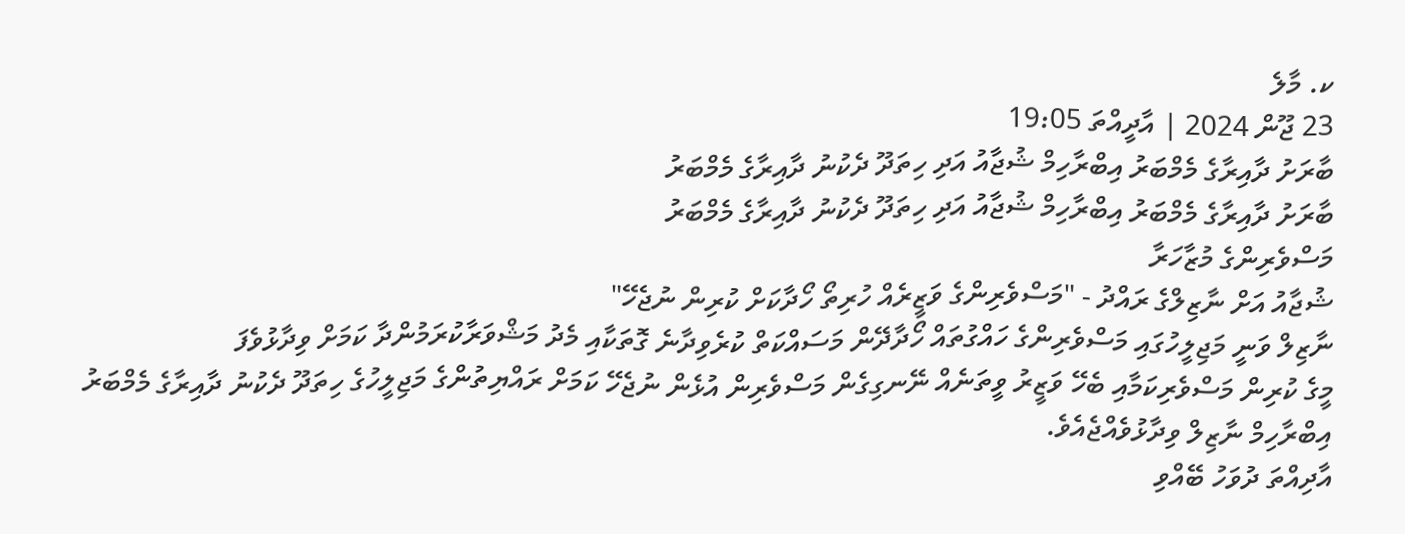ކ. މާލެ
23 ޖޫން 2024 | އާދީއްތަ 19:05
ބާރަށު ދާއިރާގެ މެމްބަރު އިބްރާހިމް ޝުޖާއު އަދި ހިތަދޫ ދެކުނު ދާއިރާގެ މެމްބަރު
ބާރަށު ދާއިރާގެ މެމްބަރު އިބްރާހިމް ޝުޖާއު އަދި ހިތަދޫ ދެކުނު ދާއިރާގެ މެމްބަރު
މަސްވެރިންގެ މުޒާހަރާ
ޝުޖާއު އަށް ނާޒިލްގެ ރައްދު - "މަސްވެރިންގެ ވަޒީރެއް ހުރިތޯ ހޯދާކަށް ކުރިން ނުޖެހޭ"
ނާޒިލް ވަނީ މަޖިލީހުގައި މަސްވެރިންގެ ހައްގުތައް ހޯދާދޭން މަސައްކަތް ކުރެވިދާނެ ގޮތަކާއި މެދު މަޝްވަރާކުރަމުންދާ ކަމަށް ވިދާޅުވެފަ
މީގެ ކުރިން މަސްވެރިކަމާއި ބެހޭ ވަޒީރު ވީތަނެއް ނޭނގިގެން މަސްވެރިން އުޅެން ނުޖެހޭ ކަމަށް ރައްޔިތުންގެ މަޖިލީހުގެ ހިތަދޫ ދެކުނު ދާއިރާގެ މެމްބަރު އިބްރާހިމް ނާޒިލް ވިދާޅުވެއްޖެއެވެ.
އާދިއްތަ ދުވަހު ބޭއްވި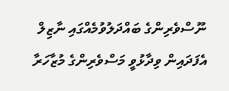ނޫސްވެރިންގެ ބައްދަލުވުމެއްގައި ނާޒިލް އެފަދައިން ވިދާޅުވީ މަސްވެރިންގެ މުޒާހަރާ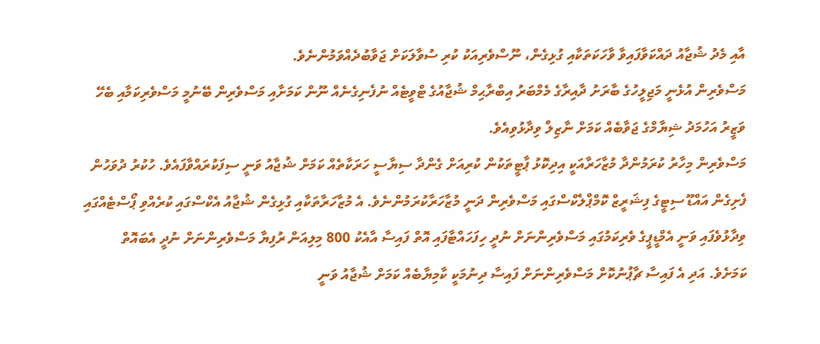އާއި މެދު ޝުޖާއު ދައްކަވާފައިވާ ވާހަކަތަކާއި ގުޅިގެން، ނޫސްވެރިއަކު ކުރި ސުވާލަކަށް ޖަވާބުދެއްވަމުންނެވެ.
މަސްވެރިން އުޅެނީ މަޖިލީހުގެ ބާރަށު ދާއިރާގެ މެމްބަރު އިބްރާޙިމް ޝުޖާއުގެ ޓްވީޓެއް ނުފެނިގެނެއް ނޫން ކަމަށާއި މަސްވެރިން ބޭނުމީ މަސްވެރިކަމާއި ބެހޭ ވަޒީރު އަހުމަދު ޝިޔާމްގެ ޖަވާބެއް ކަމަށް ނާޒިލް ވިދާޅުވިއެވެ.
މަސްވެރިން މިހާރު ކުރަމުންދާ މުޒާހަރާއަކީ އިދިކޮޅު ޕާޓީތަކުން ކުރިއަށް ގެންދާ ސިޔާސީ ހަރަކާތެއް ކަމަށް ޝުޖާއު ވަނީ ސިފަކުރައްވާފައެވެ. ހުކުރު ދުވަހުން ފެށިގެން އައްޑޫ ސިޓީގެ ފިޝަރީޒް ކޮމްޕްލެކްސްގައި މަސްވެރިން ދަނީ މުޒާހަރާކުރަމުންނެވެ. އެ މުޒާހަރާތަކާއި ގުޅިގެން ޝުޖާއު އެކްސްގައި ކުރެއްވި ޕޯސްޓެއްގައި ވިދާޅުވެފައި ވަނީ އެމްޑީޕީގެ ވެރިކަމުގައި މަސްވެރިންނަށް ނުދީ ހިފަހައްޓާފައި އޮތް ފައިސާ އާއެކު 800 މިލިއަން ރުފިޔާ މަސްވެރިންނަށް ނުދީ އެބައޮތް ކަމަށެވެ. އަދި އެ ފައިސާ ޗާޕުނުކޮށް މަސްވެރިންނަށް ފައިސާ ދިނުމަކީ ކާމިޔާބެއް ކަމަށް ޝުޖާއު ވަނީ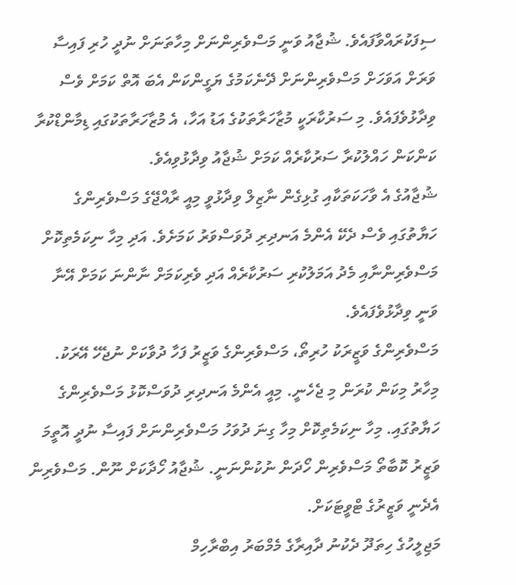ސިފަކުރައްވާފައެވެ. ޝުޖާއު ވަނީ މަސްވެރިންނަށް މިހާތަނަށް ނުދީ ހުރި ފައިސާ ވަރަށް އަވަހަށް މަސްވެރިންނަށް ދޭނެކަމުގެ ޔަގީންކަން އެބަ އޮތް ކަމަށް ވެސް ވިދާޅުވެފައެވެ. މި ސަރުކާރަކީ މުޒާހަރާތަކުގެ އަޑު އަހާ، އެ މުޒާހަރާތަކުގައި ޑިމާންޑްކުރާ ކަންކަން ހައްލުކުރާ ސަރުކާރެއް ކަމަށް ޝުޖާއު ވިދާޅުވިއެވެ.
ޝުޖާއުގެ އެ ވާހަކަތަކާއި ގުޅިގެން ނާޒިލް ވިދާޅުވީ މިއީ ރާއްޖޭގެ މަސްވެރިންގެ ހަޔާތުގައި ވެސް ދެކޭ އެންމެ އަނދިރި ދުވަސްވަރު ކަމަށެވެ. އަދި މިހާ ނިކަމެތިކޮށް މަސްވެރިންނާއި މެދު އަމަލުކުރި ސަރުކާރެއް އަދި ވެރިކަމަށް ނާންނަ ކަމަށް އޭނާ ވަނީ ވިދާޅުވެފައެވެ.
މަސްވެރިންގެ ވަޒީރަކު ހުރިތޯ، މަސްވެރިންގެ ވަޒީރު ފަހާ ދުވާކަށް ނުޖެހޭ އޭރަކު. މިހާރު މިކަން ކުރަން މި ޖެހެނީ. މިއީ އެންމެ އަނދިރި ދުވަސްކޮޅު މަސްވެރިންގެ ހަޔާތުގައި. މިހާ ނިކަމެތިކޮށް މިހާ ގިނަ ދުވަހު މަސްވެރިންނަށް ފައިސާ ނުދީ އޮތީމަ ވަޒީރު ކޮބާތޯ މަސްވެރިން ހޯދަން ނުކުންނަނީ. ޝުޖާއު ހޯދާކަށް ނޫން. މަސްވެރިން އެދެނީ ވަޒީރުގެ ޓްވީޓަކަށް.
މަޖިލީހުގެ ހިތަދޫ ދެކުނު ދާއިރާގެ މެމްބަރު އިބްރާހިމް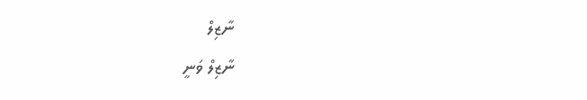ނާޒިލް
ނާޒިލް ވަނީ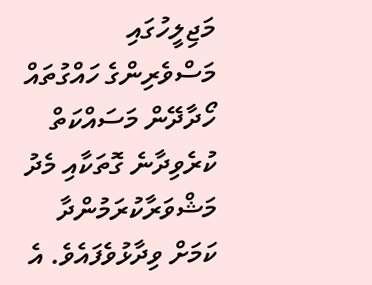މަޖިލީހުގައި މަސްވެރިންގެ ހައްގުތައް ހޯދާދޭން މަސައްކަތް ކުރެވިދާނެ ގޮތަކާއި މެދު މަޝްވަރާކުރަމުންދާ ކަމަށް ވިދާޅުވެފައެވެ. އެ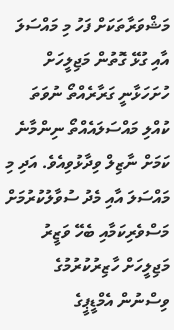މަޝްވަރާތަކަށް ފަހު މި މައްސަލަ އާއި ގުޅޭ ގޮތުން މަޖިލީހަށް ހުށަހަޅާނީ ގަރާރެއްތޯ ނުވަތަ ކުއްލި މައްސަލައެއްތޯ ނިންމާނެ ކަމަށް ނާޒިލް ވިދާޅުވިއެވެ. އަދި މި މައްސަލަ އާއި މެދު ސުވާލުކުރުމަށް މަސްވެރިކަމާއި ބެހޭ ވަޒީރު މަޖިލީހަށް ހާޒިރުކުރުމުގެ ވިސްނުން އެމްޑީޕީގެ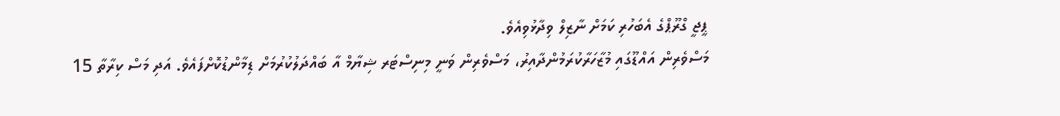ޕީޖީ ގްރޫޕްގެ އެބަހުރި ކަމަށް ނާޒިލް ވިދާޅުވިއެވެ.
މަސްވެރިން އައްޑޫގައި މުޒާހަރާކުރަމުންދާއިރު، މަސްވެރިން ވަނީ މިނިސްޓަރ ޝިޔާމް އާ ބައްދަލުކުރުމަށް ޑިމާންޑުކޮށްފައެވެ. އަދި މަސް ކިރާތާ 15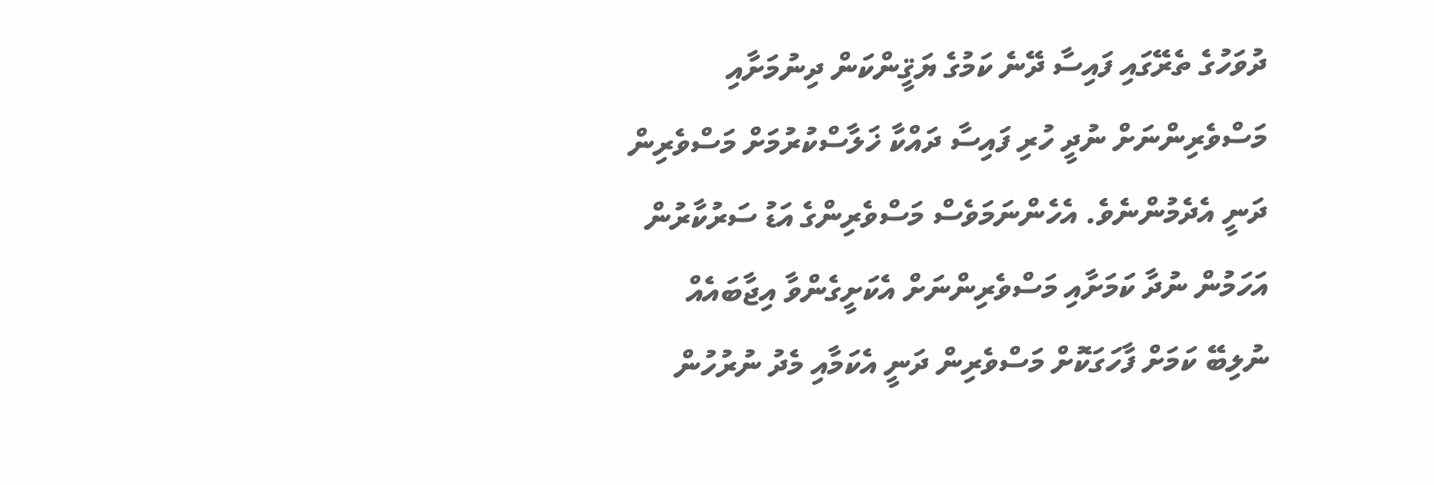ދުވަހުގެ ތެރޭގައި ފައިސާ ދޭނެ ކަމުގެ ޔަޤީންކަން ދިނުމަށާއި މަސްވެރިންނަށް ނުދީ ހުރި ފައިސާ ދައްކާ ޚަލާސްކުރުމަށް މަސްވެރިން ދަނީ އެދެމުންނެވެ. އެހެންނަމަވެސް މަސްވެރިންގެ އަޑު ސަރުކާރުން އަހަމުން ނުދާ ކަމަށާއި މަސްވެރިންނަށް އެކަށީގެންވާ އިޖާބައެއް ނުލިބޭ ކަމަށް ފާހަގަކޮށް މަސްވެރިން ދަނީ އެކަމާއި މެދު ނުރުހުން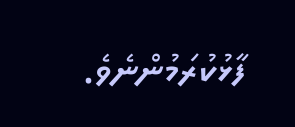ފާޅުކުރަމުންނެވެ.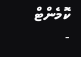ކޮމެންޓް
-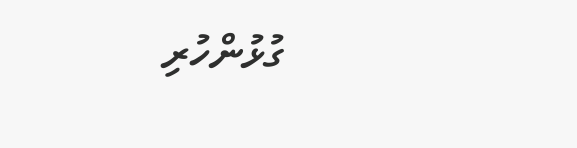ގުޅުންހުރި